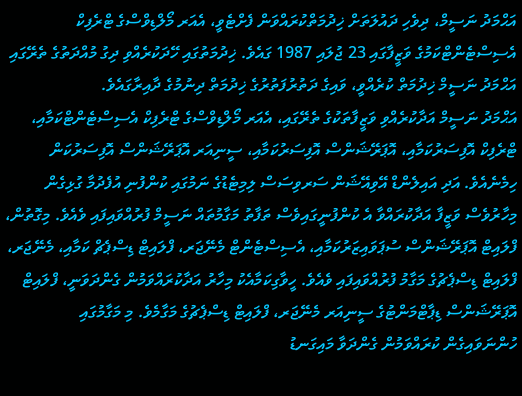އަޙްމަދު ނަސީމް، ދިވެހި ދައުލަތަށް ޚިދުމަތްކުރައްވަން ފެށްޓެވީ، އެއަރ މޯލްޑިވްސްގެ ޓްރެފިކް އެސިސްޓެންޓްކަމުގެ ވަޒީފާގައި 23 ޖުލައި 1987 ގައެވެ. ޚިދުމަތުގައި ހޭދަކުރެއްވި ދިގު މުއްދަތުގެ ތެރޭގައި އަޙްމަދު ނަސީމް ޚިދުމަތް ކުރެއްވީ، ވައިގެ ދަތުރުފަތުރުގެ ޚިދުމަތް ދިނުމުގެ ދާއިރާގައެވެ.
އަޙްމަދު ނަސީމް އަދާކުރެއްވި ވަޒީފާތަކުގެ ތެރޭގައި، އެއަރ މޯލްޑިވްސްގެ ޓްރެފިކް އެސިސްޓެންޓްކަމާއި، ޓްރެފިކް އޮފިސަރުކަމާއި، އޮޕަރޭޝަންސް އޮފިސަރުކަމާއި، ސީނިއަރ އޮޕަރޭޝަންސް އޮފިސަރުކަން ހިމެނެއެވެ. އަދި އައިލެންޑް އޭވިއޭޝަން ސަރވިސަސް ލިމިޓެޑުގެ ނަމުގައި ކުންފުނި އުފެދުމާ ގުޅިގެން މިހާރުވެސް ވަޒީފާ އަދާކުރައްވާ އެ ކުންފުނީގައިވެސް ތަފާތު މަގާމުތައް ނަސީމް ފުރުއްވައިފައި ވެއެވެ. މިގޮތުން، ފްލައިޓް އޮޕަރޭޝަންސް ސުޕަވައިޒަރުކަމާއި، އެސިސްޓެންޓް މެނޭޖަރ، ފްލައިޓް ޑިސްޕެޗް ކަމާއި، މެނޭޖަރ، ފްލައިޓް ޑިސްޕެޗުގެ މަގާމު ފުރުއްވައިފައި ވެއެވެ. ހީވާގިކަމާއެކު މިހާރު އަދާކުރައްވަމުން ގެންދަވަނީ، ފްލައިޓް އޮޕަރޭޝަންސް ޑިޕާޓްމަންޓުގެ ސީނިއަރ މެނޭޖަރ، ފްލައިޓް ޑިސްޕެޗުގެ މަގާމެވެ. މި މަގާމުގައި ހުންނަވައިގެން ކުރައްވަމުން ގެންދަވާ މައިގަނޑު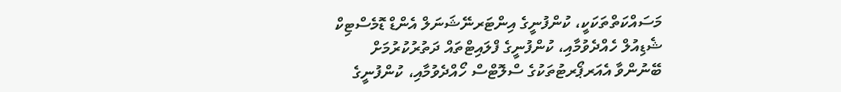މަސައްކަތްތަކަކީ، ކުންފުނީގެ އިންޓަރނޭޝަނަލް އެންޑް ޑޮމެސްޓިކް ޝެޑިއުލް ހެއްދެވުމާއި، ކުންފުނީގެ ފްލައިޓްތައް ދަތުރުކުރުމަށް ބޭނުންވާ އެއަރޕޯރޓުތަކުގެ ސްލޮޓްސް ހޯއްދެވުމާއި، ކުންފުނީގެ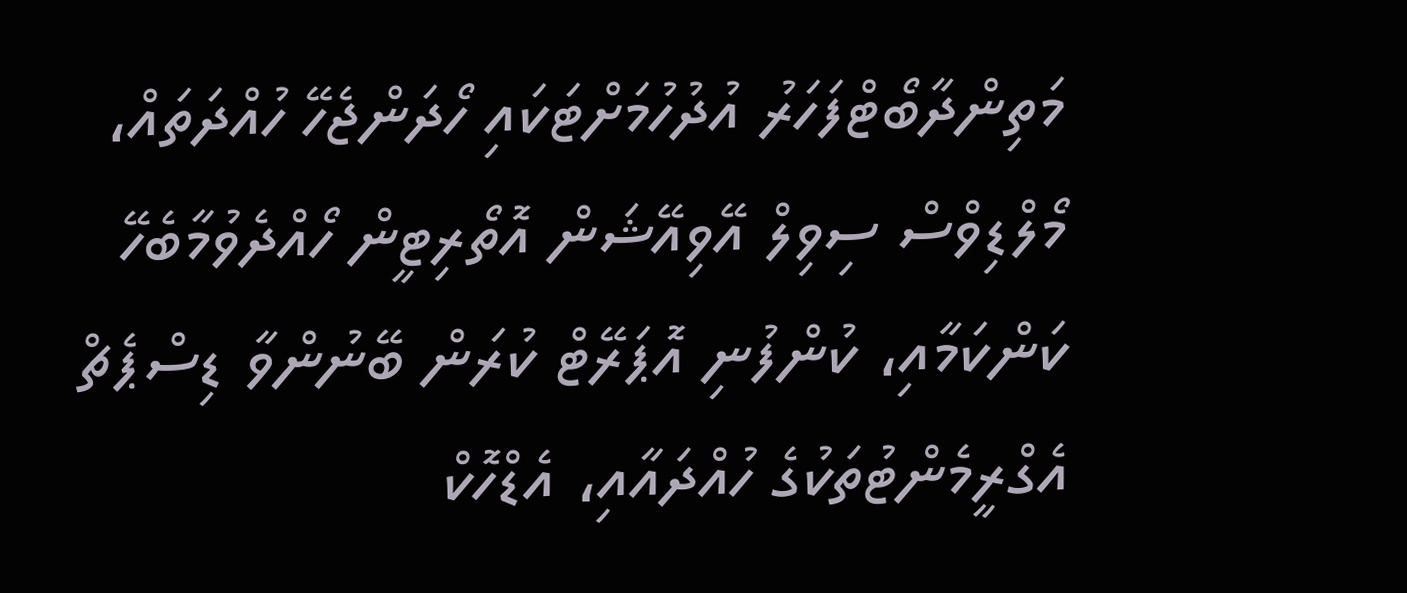މަތިންދާބޯޓްފަހަރު އުދުހުމަށްޓަކައި ހޯދަންޖެހޭ ހުއްދަތައް، މޯލްޑިވްސް ސިވިލް އޭވިއޭޝަން އޮތޯރިޓީން ހޯއްދެވުމާބެހޭ ކަންކަމާއި، ކުންފުނި އޮޕަރޭޓް ކުރަން ބޭނުންވާ ޑިސްޕެޗް އެގްރީމެންޓުތަކުގެ ހުއްދައާއި، އެޑްހޮކް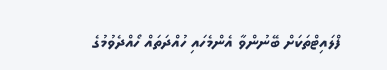ފްލައިޓްތަކަށް ބޭނުންވާ އެންމެހައި ހުއްދަތައް ހޯއްދެވުމުގެ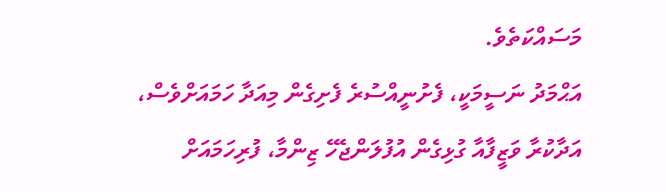މަސައްކަތެވެ.
އަޙްމަދު ނަސީމަކީ، ފެށުނީއްސުރެ ފެށިގެން މިއަދާ ހަމައަށްވެސް، އަދާކުރާ ވަޒީފާއާ ގުޅިގެން އުފުލަންޖެހޭ ޒިންމާ، ފުރިހަމައަށް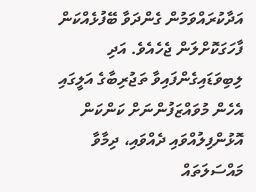އަދާކުރައްވަމުން ގެންދަވާ ބޭފުޅެއްކަން ފާހަގަކޮށްލަން ޖެހެއެވެ. އަދި ލިބިވަޑައިގެންފައިވާ ތަޖުރިބާގެ އަލީގައި އެހެން މުވައްޒަފުންނަށް ކަންކަން އޮޅުންފިލުއްވައި ދެއްވައި، ދިމާވާ މައްސަލަތައް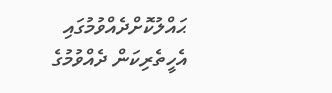ޙައްލުކޮށްދެއްވުމުގައި އެހީތެރިކަން ދެއްވުމުގެ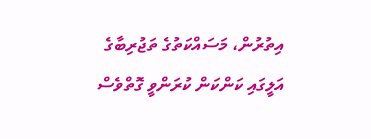އިތުރުން، މަސައްކަތުގެ ތަޖުރިބާގެ އަލީގައި ކަންކަން ކުރަންވީ ގޮތްވެސް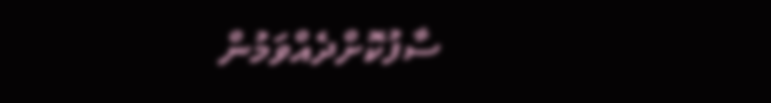ސާފުކޮށްދެއްވަމުން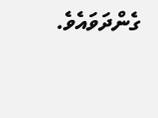ގެންދަވައެވެ.